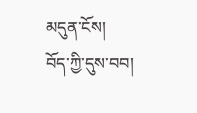མདུན་ངོས།
བོད་ཀྱི་དུས་བབ།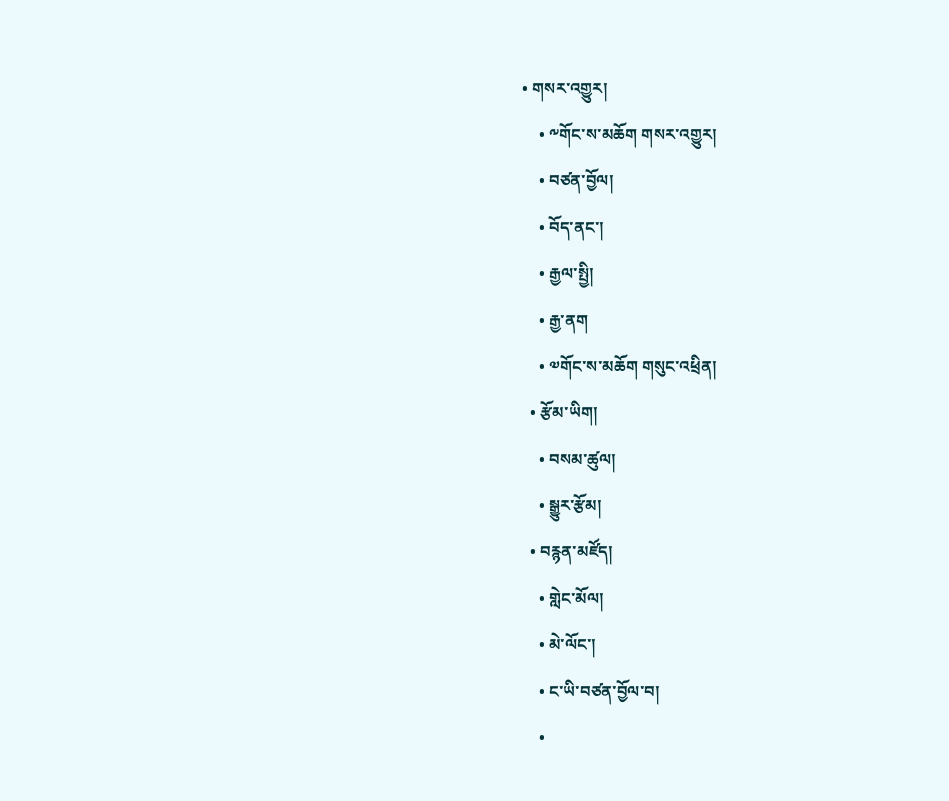• གསར་འགྱུར།
    • ༸གོང་ས་མཆོག གསར་འགྱུར།
    • བཙན་བྱོལ།
    • བོད་ནང་།
    • རྒྱལ་སྤྱི།
    • རྒྱ་ནག
    • ༧གོང་ས་མཆོག གསུང་འཕྲིན།
  • རྩོམ་ཡིག།
    • བསམ་ཚུལ།
    • སྒྱུར་རྩོམ།
  • བརྙན་མཛོད།
    • གླེང་མོལ།
    • མེ་ལོང་།
    • ང་ཡི་བཙན་བྱོལ་བ།
    •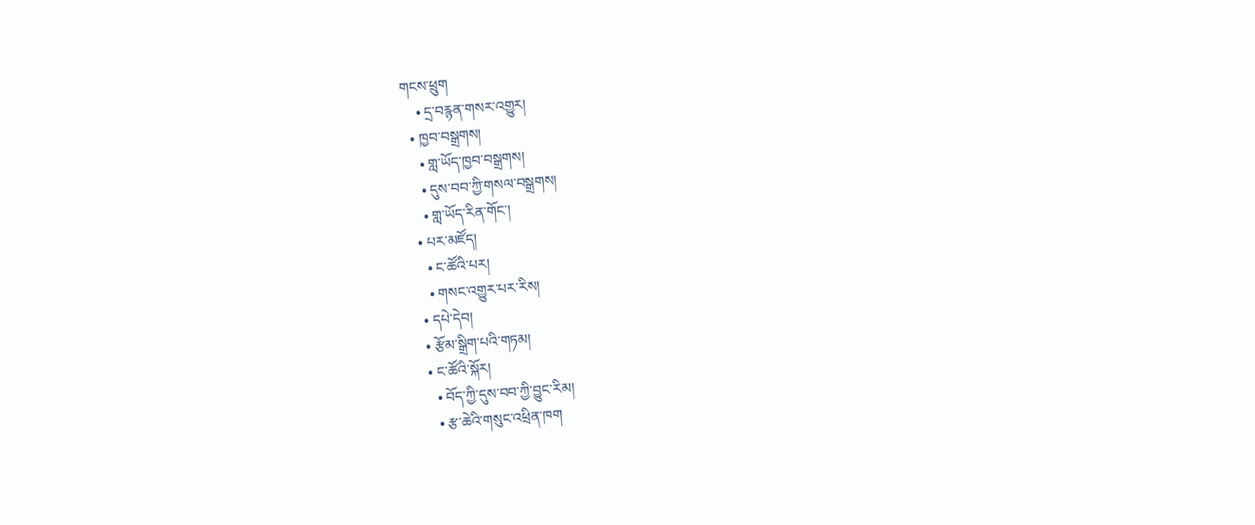གངས་ཕྲུག
    • དྲ་བརྙན་གསར་འགྱུར།
  • ཁྱབ་བསྒྲགས།
    • གླ་ཡོད་ཁྱབ་བསྒྲགས།
    • དུས་བབ་ཀྱི་གསལ་བསྒྲགས།
    • གླ་ཡོད་རིན་གོང་།
  • པར་མཛོད།
    • ང་ཚོའི་པར།
    • གསང་འགྱུར་པར་རིས།
  • དཔེ་དེབ།
  • རྩོམ་སྒྲིག་པའི་གཏམ།
  • ང་ཚོའི་སྐོར།
    • བོད་ཀྱི་དུས་བབ་ཀྱི་བྱུང་རིམ།
    • རྩ་ཆེའི་གསུང་འཕྲིན་ཁག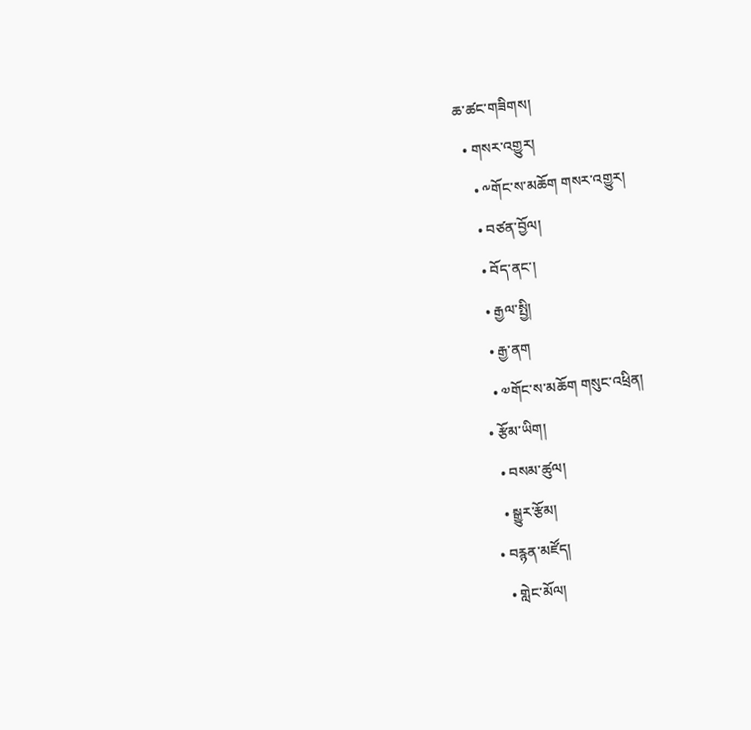ཆ་ཚང་གཟིགས།
  • གསར་འགྱུར།
    • ༸གོང་ས་མཆོག གསར་འགྱུར།
    • བཙན་བྱོལ།
    • བོད་ནང་།
    • རྒྱལ་སྤྱི།
    • རྒྱ་ནག
    • ༧གོང་ས་མཆོག གསུང་འཕྲིན།
  • རྩོམ་ཡིག།
    • བསམ་ཚུལ།
    • སྒྱུར་རྩོམ།
  • བརྙན་མཛོད།
    • གླེང་མོལ།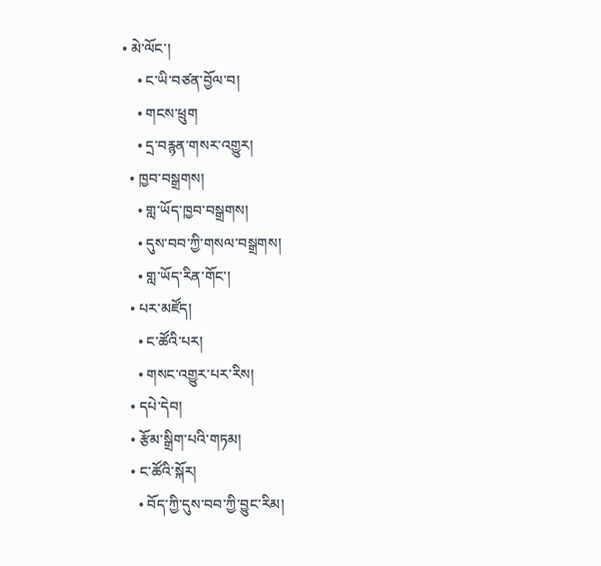• མེ་ལོང་།
    • ང་ཡི་བཙན་བྱོལ་བ།
    • གངས་ཕྲུག
    • དྲ་བརྙན་གསར་འགྱུར།
  • ཁྱབ་བསྒྲགས།
    • གླ་ཡོད་ཁྱབ་བསྒྲགས།
    • དུས་བབ་ཀྱི་གསལ་བསྒྲགས།
    • གླ་ཡོད་རིན་གོང་།
  • པར་མཛོད།
    • ང་ཚོའི་པར།
    • གསང་འགྱུར་པར་རིས།
  • དཔེ་དེབ།
  • རྩོམ་སྒྲིག་པའི་གཏམ།
  • ང་ཚོའི་སྐོར།
    • བོད་ཀྱི་དུས་བབ་ཀྱི་བྱུང་རིམ།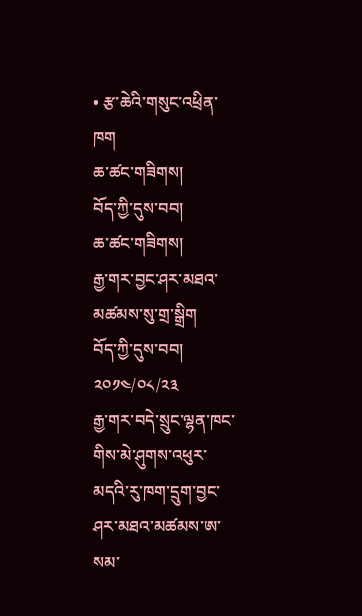• རྩ་ཆེའི་གསུང་འཕྲིན་ཁག
ཆ་ཚང་གཟིགས།
བོད་ཀྱི་དུས་བབ།
ཆ་ཚང་གཟིགས།
རྒྱ་གར་བྱང་ཤར་མཐའ་མཚམས་སུ་གྲ་སྒྲིག
བོད་ཀྱི་དུས་བབ།
༢༠༡༤/༠༨/༢༣
རྒྱ་གར་བདེ་སྲུང་ལྷན་ཁང་གིས་མེ་ཤུགས་འཕུར་མདའི་རུ་ཁག་དྲུག་བྱང་ཤར་མཐའ་མཚམས་ཨ་སམ་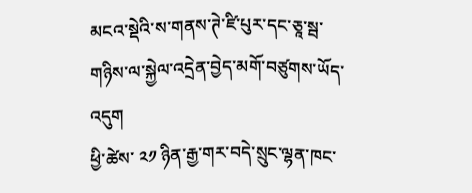མངའ་སྡེའི་ས་གནས་ཊེ་ཛི་པུར་དང་ཅཱ་སྦ་གཉིས་ལ་སྐྱེལ་འདྲེན་བྱེད་མགོ་བཙུགས་ཡོད་འདུག
ཕྱི་ཚེས་ ༢༡ ཉིན་རྒྱ་གར་བདེ་སྲུང་ལྷན་ཁང་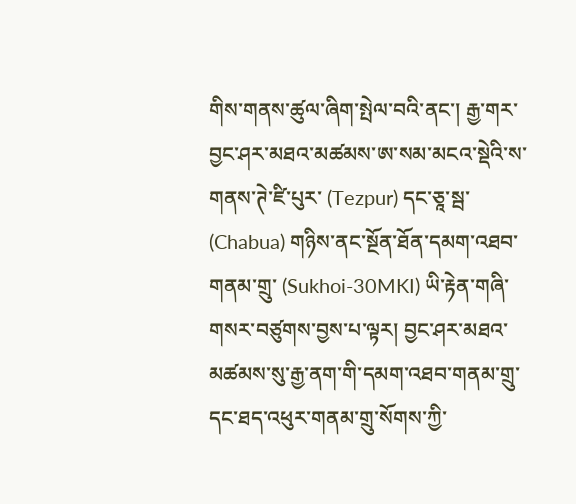གིས་གནས་ཚུལ་ཞིག་སྤེལ་བའི་ནང་། རྒྱ་གར་བྱང་ཤར་མཐའ་མཚམས་ཨ་སམ་མངའ་སྡེའི་ས་གནས་ཊེ་ཛི་པུར་ (Tezpur) དང་ཅཱ་སྦ་ (Chabua) གཉིས་ནང་སྔོན་ཐོན་དམག་འཐབ་གནམ་གྲུ་ (Sukhoi-30MKI) ཡི་རྟེན་གཞི་གསར་བཙུགས་བྱས་པ་ལྟར། བྱང་ཤར་མཐའ་མཚམས་སུ་རྒྱ་ནག་གི་དམག་འཐབ་གནམ་གྲུ་དང་ཐད་འཕུར་གནམ་གྲུ་སོགས་ཀྱི་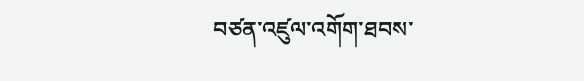བཙན་འཛུལ་འགོག་ཐབས་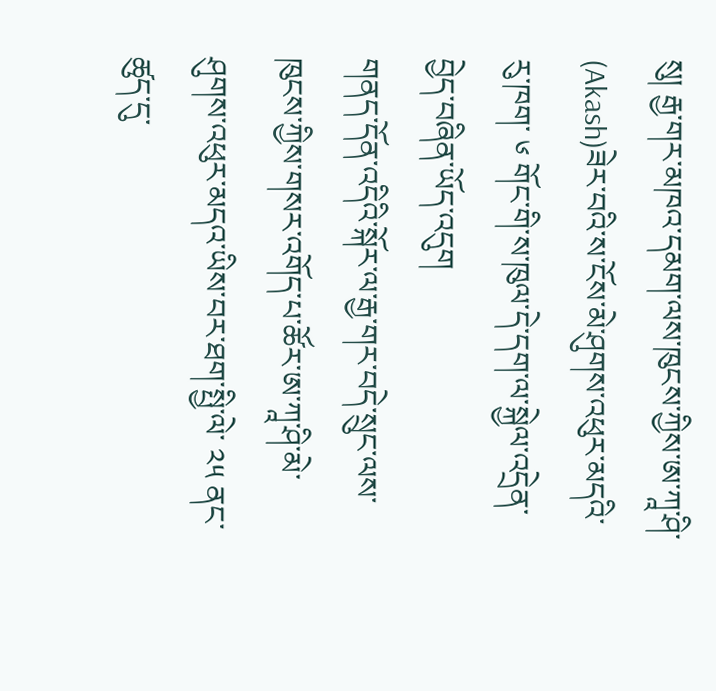སུ། རྒྱ་གར་མཁའ་དམག་ལས་ཁུངས་ཀྱིས་ཨ་ཀཱ་ཤི་ (Akash)ཟེར་བའི་ས་ངོས་མེ་ཤུགས་འཕུར་མདའི་རུ་ཁག་ ༦ གོང་གི་ས་ཁུལ་དེ་དག་ལ་སྐྱེལ་འདྲེན་བྱེད་བཞིན་ཡོད་འདུག
གནད་དོན་འདིའི་སྐོར་ལ་རྒྱ་གར་བདེ་སྲུང་ལས་ཁུངས་ཀྱིས་གསར་འགོད་པ་ཚོར་ཨ་ཀཱ་ཤི་མེ་ཤུགས་འཕུར་མདའ་ཡིས་བར་ཐག་སྤྱི་ལེ་ ༢༥ ནང་ཚུད་དུ་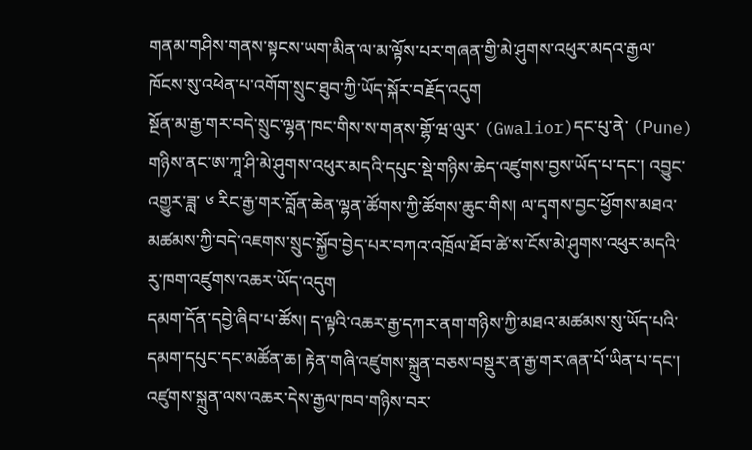གནམ་གཤིས་གནས་སྟངས་ཡག་མིན་ལ་མ་ལྟོས་པར་གཞན་གྱི་མེ་ཤུགས་འཕུར་མདའ་རྒྱལ་ཁོངས་སུ་འཕེན་པ་འགོག་སྲུང་ཐུབ་ཀྱི་ཡོད་སྐོར་བརྗོད་འདུག
སྔོན་མ་རྒྱ་གར་བདེ་སྲུང་ལྷན་ཁང་གིས་ས་གནས་གྷོ་ཝ་ལུར་ (Gwalior)དང་པུ་ནེ་ (Pune) གཉིས་ནང་ཨ་ཀཱ་ཤི་མེ་ཤུགས་འཕུར་མདའི་དཔུང་སྡེ་གཉིས་ཆེད་འཛུགས་བྱས་ཡོད་པ་དང་། འབྱུང་འགྱུར་ཟླ་ ༦ རིང་རྒྱ་གར་བློན་ཆེན་ལྷན་ཚོགས་ཀྱི་ཚོགས་ཆུང་གིས། ལ་དྭགས་བྱང་ཕྱོགས་མཐའ་མཚམས་ཀྱི་བདེ་འཇགས་སྲུང་སྐྱོབ་བྱེད་པར་བཀའ་འཁྲོལ་ཐོབ་ཚེ་ས་ངོས་མེ་ཤུགས་འཕུར་མདའི་རུ་ཁག་འཛུགས་འཆར་ཡོད་འདུག
དམག་དོན་དབྱེ་ཞིབ་པ་ཚོས། ད་ལྟའི་འཆར་རྒྱ་དཀར་ནག་གཉིས་ཀྱི་མཐའ་མཚམས་སུ་ཡོད་པའི་དམག་དཔུང་དང་མཚོན་ཆ། རྟེན་གཞི་འཛུགས་སྐྲུན་བཅས་བསྡུར་ན་རྒྱ་གར་ཞན་པོ་ཡིན་པ་དང་། འཛུགས་སྐྲུན་ལས་འཆར་དེས་རྒྱལ་ཁབ་གཉིས་བར་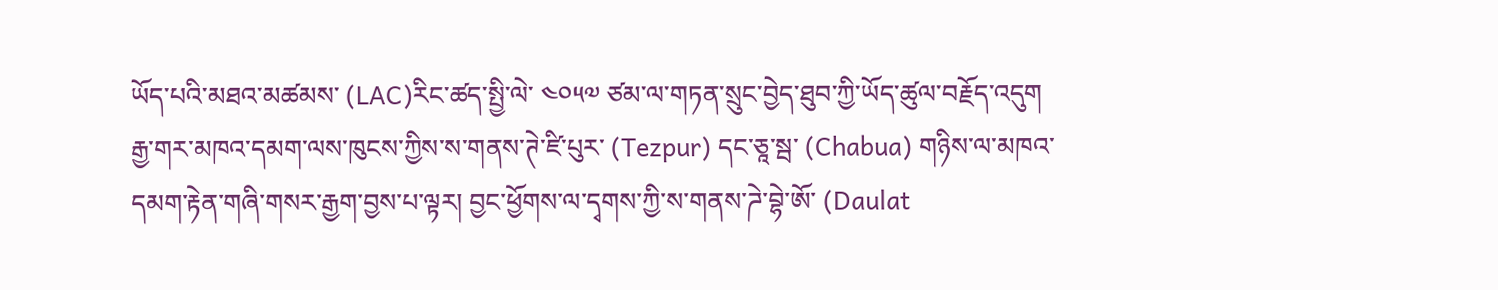ཡོད་པའི་མཐའ་མཚམས་ (LAC)རིང་ཚད་སྤྱི་ལེ་ ༤༠༥༧ ཙམ་ལ་གཏན་སྲུང་བྱེད་ཐུབ་ཀྱི་ཡོད་ཚུལ་བརྗོད་འདུག
རྒྱ་གར་མཁའ་དམག་ལས་ཁུངས་ཀྱིས་ས་གནས་ཊེ་ཛི་པུར་ (Tezpur) དང་ཅཱ་སྦ་ (Chabua) གཉིས་ལ་མཁའ་དམག་རྟེན་གཞི་གསར་རྒྱག་བྱས་པ་ལྟར། བྱང་ཕྱོགས་ལ་དྭགས་ཀྱི་ས་གནས་ཌེ་བྷེ་ཨོ་ (Daulat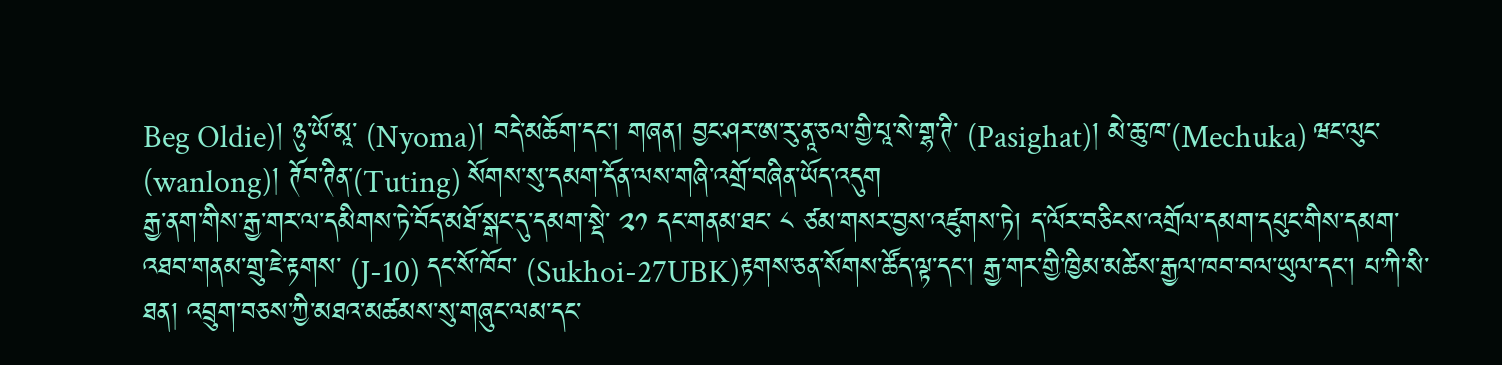Beg Oldie)། ཉུ་ཡོ་མཱ་ (Nyoma)། བདེ་མཆོག་དང་། གཞན། བྱང་ཤར་ཨ་རུ་ནཱ་ཅལ་གྱི་པཱ་སེ་གྷ་ཊི་ (Pasighat)། མེ་ཆུ་ཁ་(Mechuka) ཝང་ལུང་ (wanlong)། ཊོབ་ཊིན་(Tuting) སོགས་སུ་དམག་དོན་ལས་གཞི་འགྲོ་བཞིན་ཡོད་འདུག
རྒྱ་ནག་གིས་རྒྱ་གར་ལ་དམིགས་ཏེ་བོད་མཐོ་སྒང་དུ་དམག་སྡེ་ ༢༡ དང་གནམ་ཐང་ ༨ ཙམ་གསར་བྱས་འཛུགས་ཏེ། ད་ལོར་བཅིངས་འགྲོལ་དམག་དཔུང་གིས་དམག་འཐབ་གནམ་གྲུ་ཇེ་རྟགས་ (J-10) དང་སོ་ཁོབ་ (Sukhoi-27UBK)རྟགས་ཅན་སོགས་ཚོད་ལྟ་དང་། རྒྱ་གར་གྱི་ཁྱིམ་མཚེས་རྒྱལ་ཁབ་བལ་ཡུལ་དང་། པ་ཀི་སི་ཐན། འབྲུག་བཅས་ཀྱི་མཐའ་མཚམས་སུ་གཞུང་ལམ་དང་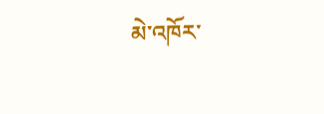མེ་འཁོར་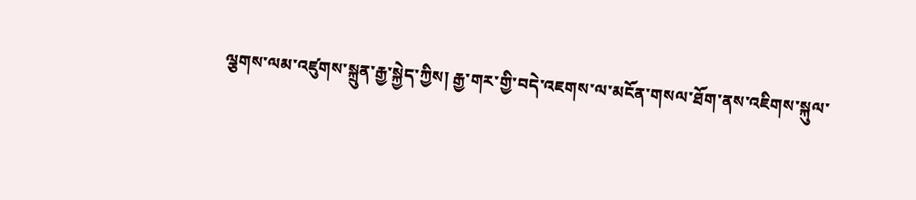ལྕགས་ལམ་འཛུགས་སྐྲུན་རྒྱ་སྐྱེད་ཀྱིས། རྒྱ་གར་གྱི་བདེ་འཇགས་ལ་མངོན་གསལ་ཐོག་ནས་འཇིགས་སྐུལ་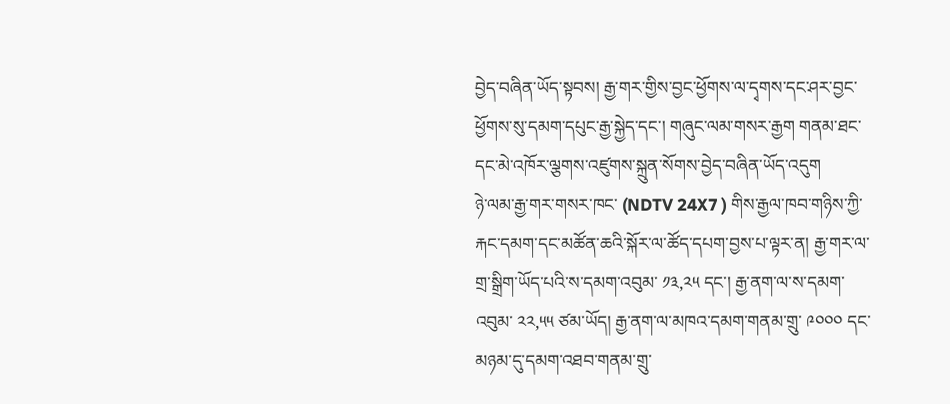བྱེད་བཞིན་ཡོད་སྟབས། རྒྱ་གར་གྱིས་བྱང་ཕྱོགས་ལ་དྭགས་དང་ཤར་བྱང་ཕྱོགས་སུ་དམག་དཔུང་རྒྱ་སྐྱེད་དང་། གཞུང་ལམ་གསར་རྒྱག གནམ་ཐང་དང་མེ་འཁོར་ལྕགས་འཛུགས་སྐྲུན་སོགས་བྱེད་བཞིན་ཡོད་འདུག
ཉེ་ལམ་རྒྱ་གར་གསར་ཁང་ (NDTV 24X7 ) གིས་རྒྱལ་ཁབ་གཉིས་ཀྱི་རྐང་དམག་དང་མཚོན་ཆའི་སྐོར་ལ་ཚོད་དཔག་བྱས་པ་ལྟར་ན། རྒྱ་གར་ལ་གྲ་སྒྲིག་ཡོད་པའི་ས་དམག་འབུམ་ ༡༣,༢༥ དང་། རྒྱ་ནག་ལ་ས་དམག་འབུམ་ ༢༢,༥༥ ཙམ་ཡོད། རྒྱ་ནག་ལ་མཁའ་དམག་གནམ་གྲུ་ ༩༠༠༠ དང་མཉམ་དུ་དམག་འཐབ་གནམ་གྲུ་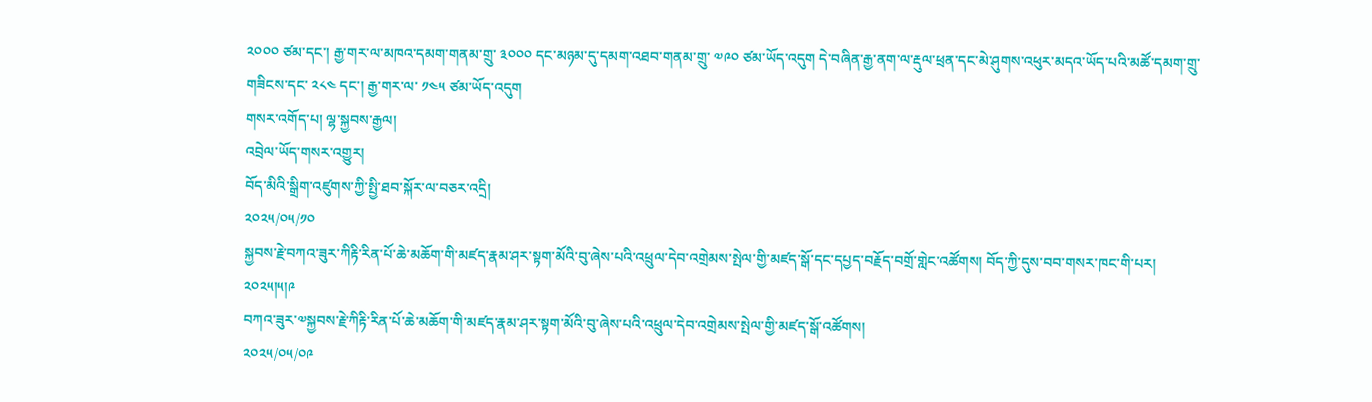༢༠༠༠ ཙམ་དང་། རྒྱ་གར་ལ་མཁའ་དམག་གནམ་གྲུ་ ༣༠༠༠ དང་མཉམ་དུ་དམག་འཐབ་གནམ་གྲུ་ ༧༩༠ ཙམ་ཡོད་འདུག དེ་བཞིན་རྒྱ་ནག་ལ་རྡུལ་ཕྲན་དང་མེ་ཤུགས་འཕུར་མདའ་ཡོད་པའི་མཚོ་དམག་གྲུ་གཟིངས་དང་ ༢༨༤ དང་། རྒྱ་གར་ལ་ ༡༤༥ ཙམ་ཡོད་འདུག
གསར་འགོད་པ། ལྷ་སྐྱབས་རྒྱལ།
འབྲེལ་ཡོད་གསར་འགྱུར།
བོད་མིའི་སྒྲིག་འཛུགས་ཀྱི་སྤྱི་ཐབ་སྐོར་ལ་བཅར་འདྲི།
༢༠༢༥/༠༥/༡༠
སྐྱབས་རྗེ་བཀའ་ཟུར་ཀིརྟི་རིན་པོ་ཆེ་མཆོག་གི་མཛད་རྣམ་ཤར་སྟག་མོའི་བུ་ཞེས་པའི་འཕྲུལ་དེབ་འགྲེམས་སྤེལ་གྱི་མཛད་སྒོ་དང་དཔྱད་བརྗོད་བགྲོ་གླེང་འཚོགས། བོད་ཀྱི་དུས་བབ་གསར་ཁང་གི་པར། ༢༠༢༥།༥།༩
བཀའ་ཟུར་༧སྐྱབས་རྗེ་ཀིརྟི་རིན་པོ་ཆེ་མཆོག་གི་མཛད་རྣམ་ཤར་སྟག་མོའི་བུ་ཞེས་པའི་འཕྲུལ་དེབ་འགྲེམས་སྤེལ་གྱི་མཛད་སྒོ་འཚོགས།
༢༠༢༥/༠༥/༠༩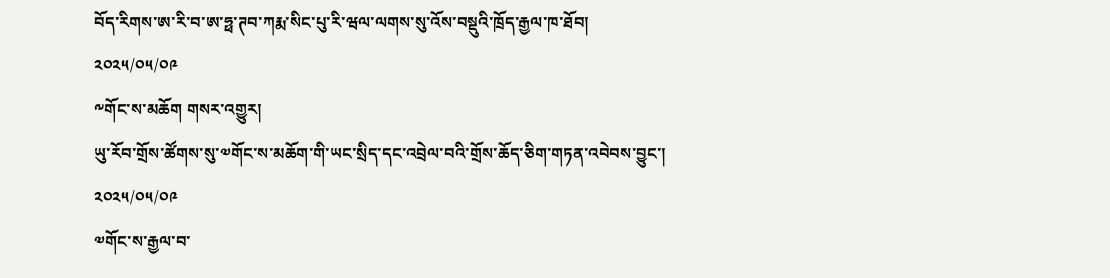བོད་རིགས་ཨ་རི་བ་ཨ་ཧྥ་ཊབ་ཀརྨ་སིང་པུ་རི་ཝལ་ལགས་སུ་འོས་བསྡུའི་ཁྲོད་རྒྱལ་ཁ་ཐོབ།
༢༠༢༥/༠༥/༠༩
༸གོང་ས་མཆོག གསར་འགྱུར།
ཡུ་རོབ་གྲོས་ཚོགས་སུ་༧གོང་ས་མཆོག་གི་ཡང་སྲིད་དང་འབྲེལ་བའི་གྲོས་ཆོད་ཅིག་གཏན་འབེབས་བྱུང་།
༢༠༢༥/༠༥/༠༩
༧གོང་ས་རྒྱལ་བ་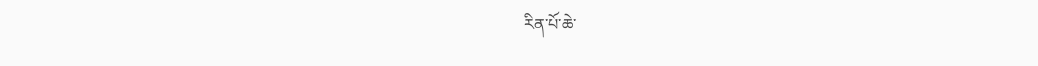རིན་པོ་ཆེ་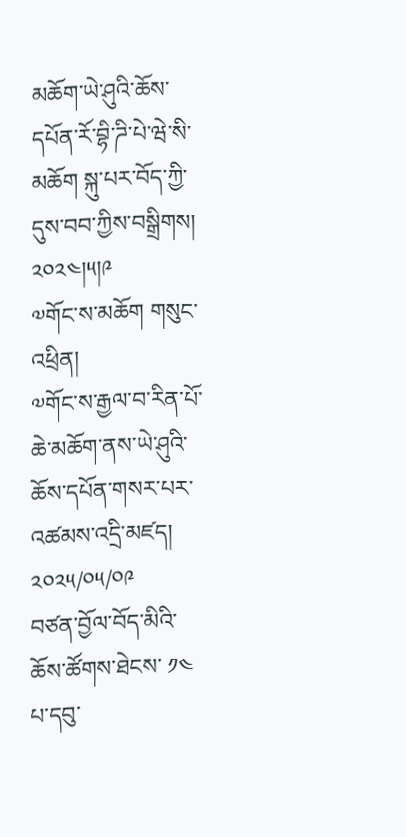མཆོག་ཡེ་ཤུའི་ཆོས་དཔོན་རོ་བྷི་ཌི་པེ་ཝེ་སི་མཆོག སྐུ་པར་བོད་ཀྱི་དུས་བབ་ཀྱིས་བསྒྲིགས། ༢༠༢༤།༥།༩
༧གོང་ས་མཆོག གསུང་འཕྲིན།
༧གོང་ས་རྒྱལ་བ་རིན་པོ་ཆེ་མཆོག་ནས་ཡེ་ཤུའི་ཆོས་དཔོན་གསར་པར་འཚམས་འདྲི་མཛད།
༢༠༢༥/༠༥/༠༩
བཙན་བྱོལ་བོད་མིའི་ཆོས་ཚོགས་ཐེངས་ ༡༤ པ་དབུ་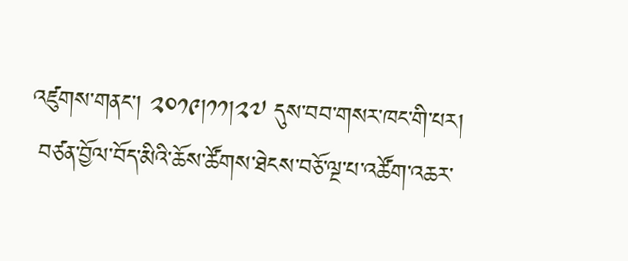འཛུགས་གནང་། ༢༠༡༩།༡༡།༢༧ དུས་བབ་གསར་ཁང་གི་པར།
 བཙན་བྱོལ་བོད་མིའི་ཆོས་ཚོགས་ཐེངས་བཅོ་ལྔ་པ་འཚོག་འཆར་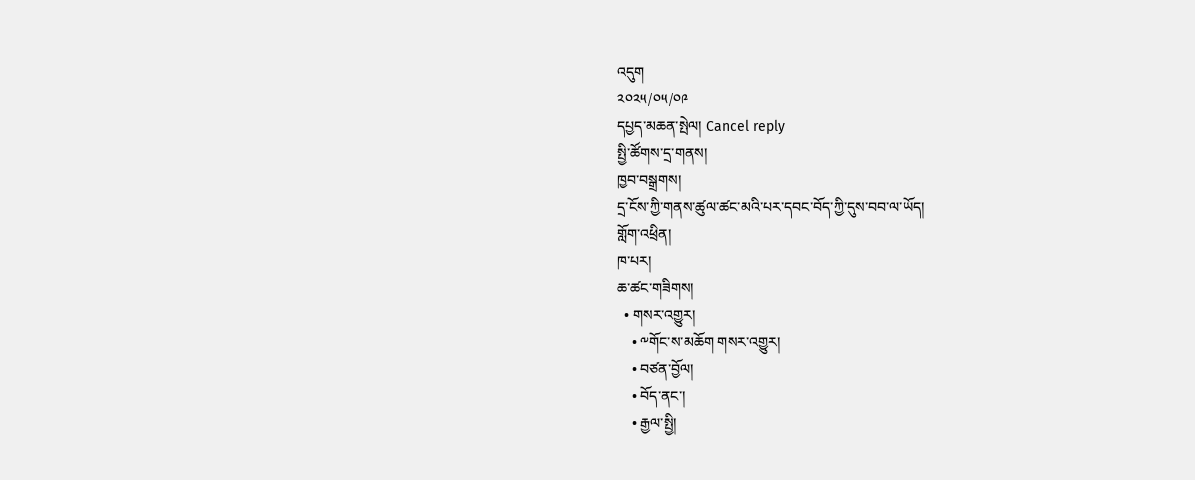འདུག
༢༠༢༥/༠༥/༠༩
དཔྱད་མཆན་སྤེལ། Cancel reply
སྤྱི་ཚོགས་དྲ་གནས།
ཁྱབ་བསྒྲགས།
དྲ་ངོས་ཀྱི་གནས་ཚུལ་ཚང་མའི་པར་དབང་བོད་ཀྱི་དུས་བབ་ལ་ཡོད།
གློག་འཕྲིན།
ཁ་པར།
ཆ་ཚང་གཟིགས།
  • གསར་འགྱུར།
    • ༸གོང་ས་མཆོག གསར་འགྱུར།
    • བཙན་བྱོལ།
    • བོད་ནང་།
    • རྒྱལ་སྤྱི།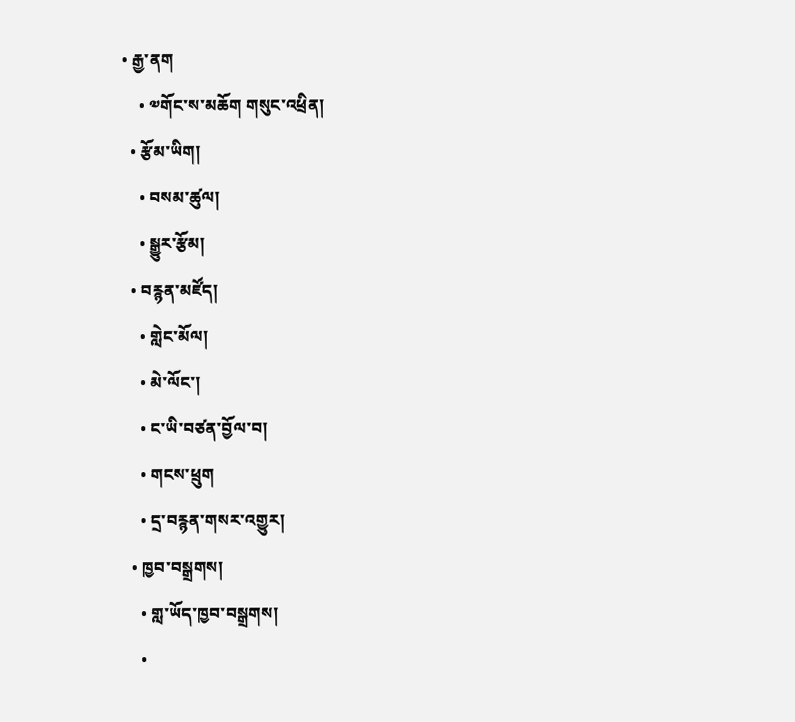• རྒྱ་ནག
    • ༧གོང་ས་མཆོག གསུང་འཕྲིན།
  • རྩོམ་ཡིག།
    • བསམ་ཚུལ།
    • སྒྱུར་རྩོམ།
  • བརྙན་མཛོད།
    • གླེང་མོལ།
    • མེ་ལོང་།
    • ང་ཡི་བཙན་བྱོལ་བ།
    • གངས་ཕྲུག
    • དྲ་བརྙན་གསར་འགྱུར།
  • ཁྱབ་བསྒྲགས།
    • གླ་ཡོད་ཁྱབ་བསྒྲགས།
    •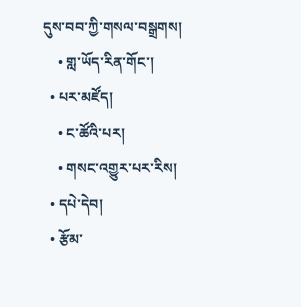དུས་བབ་ཀྱི་གསལ་བསྒྲགས།
    • གླ་ཡོད་རིན་གོང་།
  • པར་མཛོད།
    • ང་ཚོའི་པར།
    • གསང་འགྱུར་པར་རིས།
  • དཔེ་དེབ།
  • རྩོམ་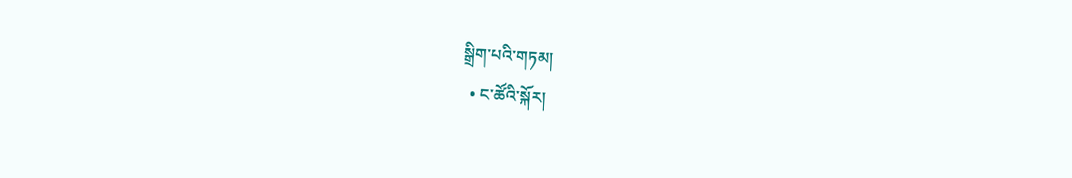སྒྲིག་པའི་གཏམ།
  • ང་ཚོའི་སྐོར།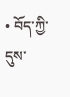• བོད་ཀྱི་དུས་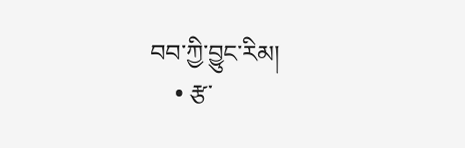བབ་ཀྱི་བྱུང་རིམ།
    • རྩ་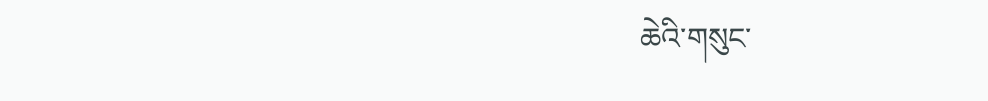ཆེའི་གསུང་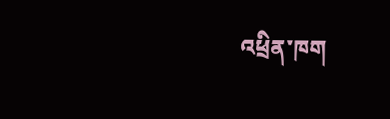འཕྲིན་ཁག